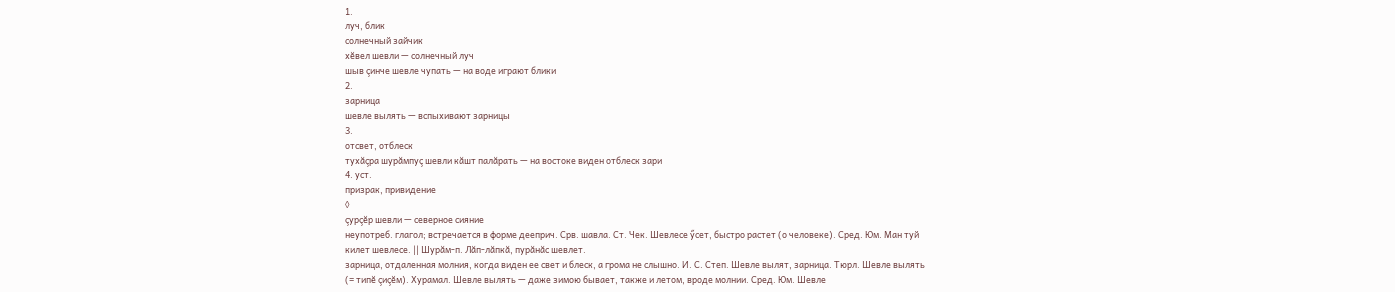1.
луч, блик
солнечный зайчик
хĕвел шевли — солнечный луч
шыв çинче шевле чупать — на воде играют блики
2.
зарница
шевле вылять — вспыхивают зарницы
3.
отсвет, отблеск
тухăçра шурăмпуç шевли кăшт палăрать — на востоке виден отблеск зари
4. уст.
призрак, привидение
◊
çурçĕр шевли — северное сияние
неупотреб. глагол; встречается в форме дееприч. Срв. шавла. Ст. Чек. Шевлесе ӳсет, быстро растет (о человеке). Сред. Юм. Ман туй килет шевлесе. || Шурăм-п. Лăп-лăпкă, пурăнăс шевлет.
зарница, отдаленная молния, когда виден ее свет и блеск, а грома не слышно. И. С. Степ. Шевле вылят, зарница. Тюрл. Шевле вылять (= типĕ çиçĕм). Хурамал. Шевле вылять — даже зимою бывает, также и летом, вроде молнии. Сред. Юм. Шевле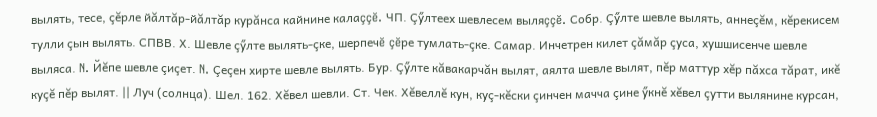вылять, тесе, çĕрле йăлтăр-йăлтăр курăнса кайнине калаççĕ. ЧП. Çӳлтеех шевлесем выляççĕ. Собр. Çӳлте шевле вылять, аннеçĕм, кĕрекисем тулли çын вылять. СПВВ. Х. Шевле çӳлте вылять-çке, шерпечĕ çĕре тумлать-çке. Самар. Инчетрен килет çăмăр çуса, хушшисенче шевле выляса. N. Йĕпе шевле çиçет. N. Çеçен хирте шевле вылять. Бур. Çӳлте кăвакарчăн вылят, аялта шевле вылят, пĕр маттур хĕр пăхса тăрат, икĕ куçĕ пĕр вылят. || Луч (солнца). Шел. 162. Хĕвел шевли. Ст. Чек. Хĕвеллĕ кун, куç-кĕски çинчен мачча çине ӳкнĕ хĕвел çутти вылянине курсан,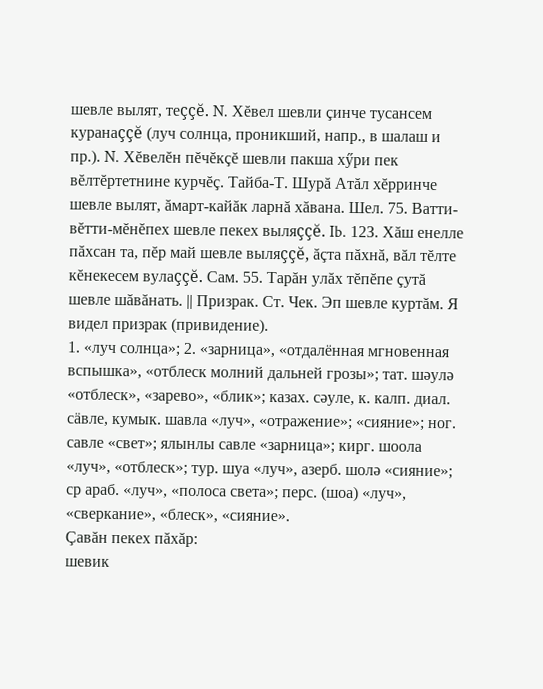шевле вылят, теççĕ. N. Хĕвел шевли çинче тусансем куранаççĕ (луч солнца, проникший, напр., в шалаш и пр.). N. Хĕвелĕн пĕчĕкçĕ шевли пакша хӳри пек вĕлтĕртетнине курчĕç. Тайба-Т. Шурă Атăл хĕрринче шевле вылят, ăмарт-кайăк ларнă хăвана. Шел. 75. Ватти-вĕтти-мĕнĕпех шевле пекех выляççĕ. Ib. 12З. Хăш енелле пăхсан та, пĕр май шевле выляççĕ, ăçта пăхнă, вăл тĕлте кĕнекесем вулаççĕ. Сам. 55. Тарăн улăх тĕпĕпе çутă шевле шăвăнать. || Призрак. Ст. Чек. Эп шевле куртăм. Я видел призрак (привидение).
1. «луч солнца»; 2. «зарница», «отдалённая мгновенная вспышка», «отблеск молний дальней грозы»; тат. шәулә «отблеск», «зарево», «блик»; казах. сәуле, к. калп. диал. сӓвле, кумык. шавла «луч», «отражение»; «сияние»; ног. савле «свет»; ялынлы савле «зарница»; кирг. шоола «луч», «отблеск»; тур. шуа «луч», азерб. шолә «сияние»; ср араб. «луч», «полоса света»; перс. (шоа) «луч», «сверкание», «блеск», «сияние».
Çавăн пекех пăхăр:
шевик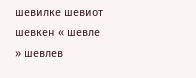шевилке шевиот шевкен « шевле » шевлев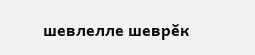шевлелле шеврĕк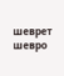шеврет шевро